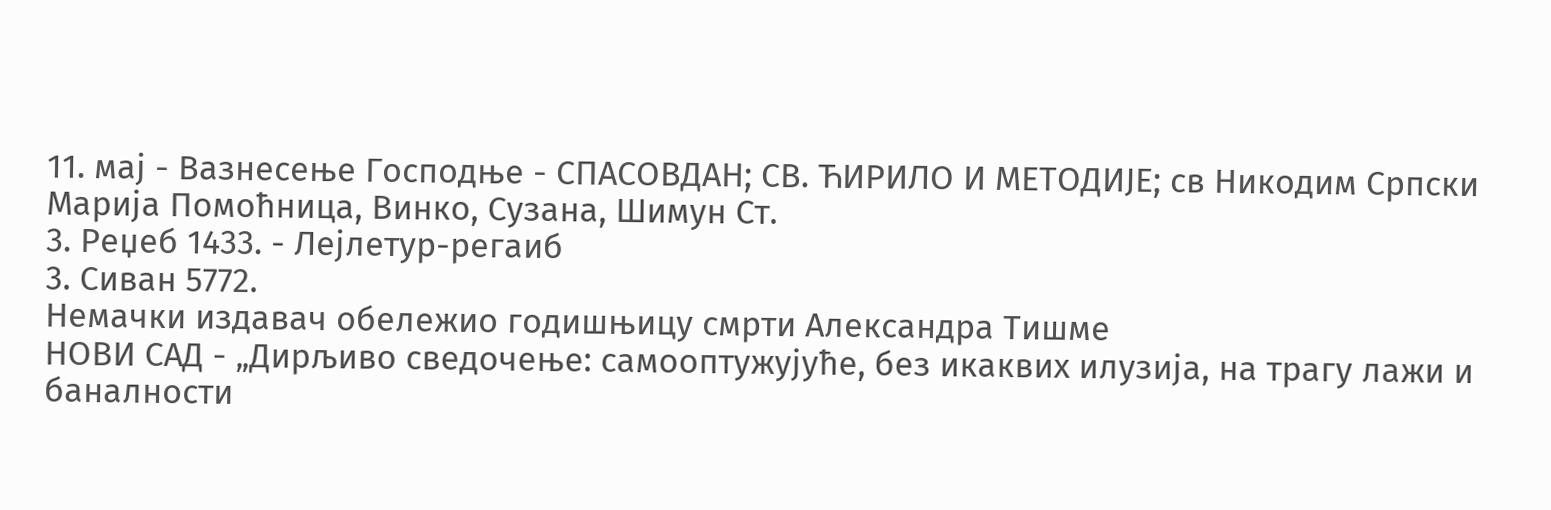11. мај - Вазнесење Господње - СПАСОВДАН; СВ. ЋИРИЛО И МЕТОДИЈЕ; св Никодим Српски
Марија Помоћница, Винко, Сузана, Шимун Ст.
3. Реџеб 1433. - Лејлетур-регаиб
3. Сиван 5772.
Немачки издавач обележио годишњицу смрти Александра Тишме
НОВИ САД - „Дирљиво сведочење: самооптужујуће, без икаквих илузија, на трагу лажи и баналности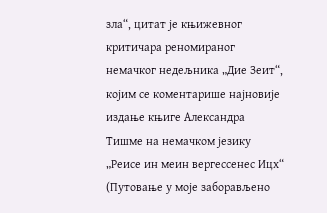зла“, цитат је књижевног критичара реномираног немачког недељника „Дие Зеит“, којим се коментарише најновије издање књиге Александра Тишме на немачком језику „Реисе ин меин вергессенес Ицх“ (Путовање у моје заборављено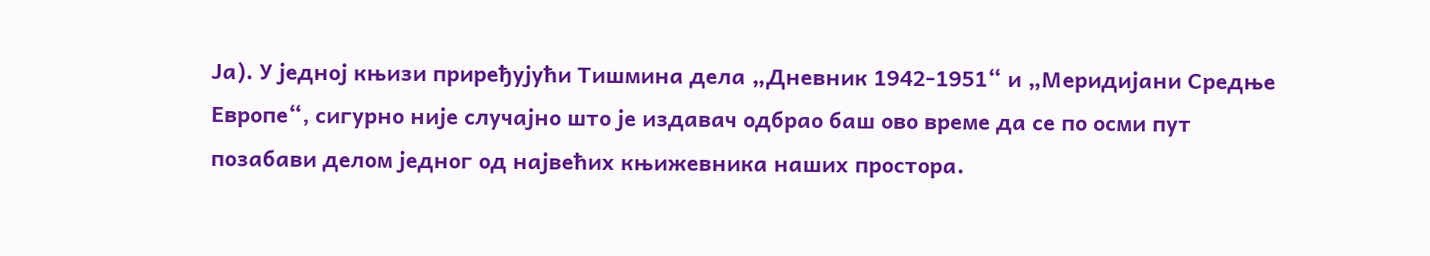Ја). У једној књизи приређујући Тишмина дела „Дневник 1942-1951“ и „Меридијани Средње Европе“, сигурно није случајно што је издавач одбрао баш ово време да се по осми пут позабави делом једног од највећих књижевника наших простора.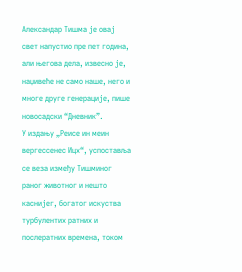Александар Тишма је овај свет напустио пре пет година, али његова дела, извесно је, наџивеће не само наше, него и многе друге генерације, пише новосадски “Дневник”.
У издању „Реисе ин меин вергессенес Ицх“, успоставља се веза између Тишминог раног животног и нешто каснијег, богатог искуства турбулентих ратних и послератних времена, током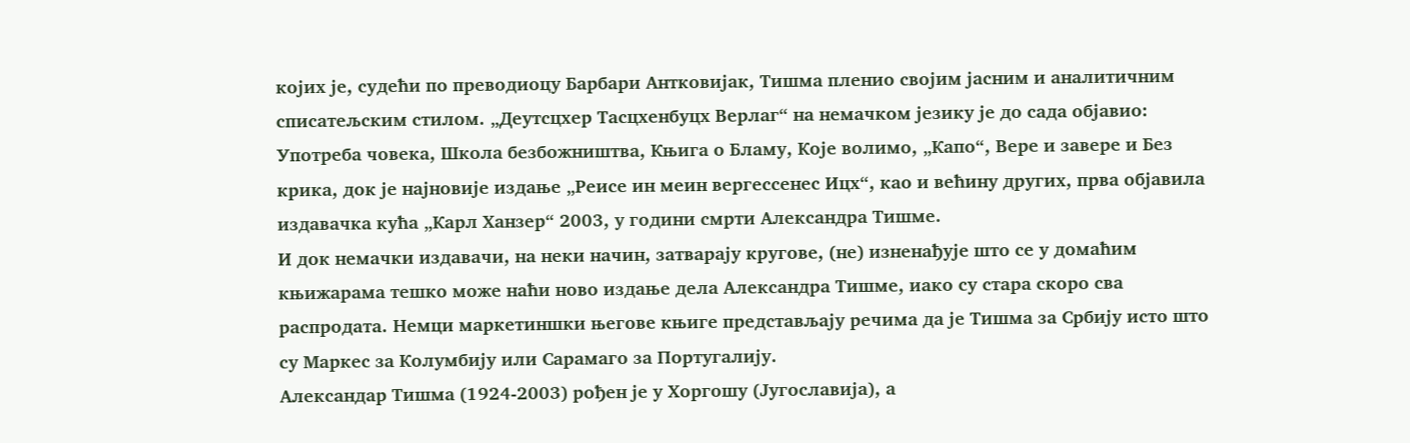којих је, судећи по преводиоцу Барбари Антковијак, Тишма пленио својим јасним и аналитичним списатељским стилом. „Деутсцхер Тасцхенбуцх Верлаг“ на немачком језику је до сада објавио: Употреба човека, Школа безбожништва, Књига о Бламу, Које волимо, „Капо“, Вере и завере и Без крика, док је најновије издање „Реисе ин меин вергессенес Ицх“, као и већину других, прва објавила издавачка кућа „Карл Ханзер“ 2003, у години смрти Александра Тишме.
И док немачки издавачи, на неки начин, затварају кругове, (не) изненађује што се у домаћим књижарама тешко може наћи ново издање дела Александра Тишме, иако су стара скоро сва распродата. Немци маркетиншки његове књиге представљају речима да је Тишма за Србију исто што су Маркес за Колумбију или Сарамаго за Португалију.
Александар Тишма (1924-2003) рођен је у Хоргошу (Југославија), а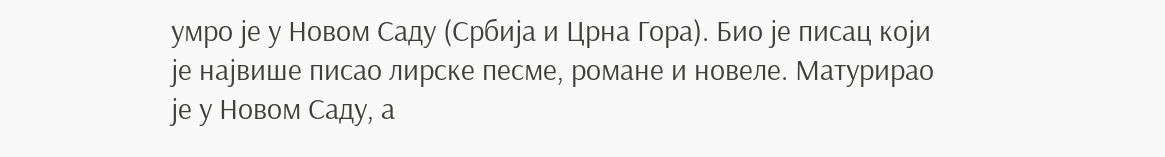умро је у Новом Саду (Србија и Црна Гора). Био је писац који је највише писао лирске песме, романе и новеле. Матурирао је у Новом Саду, а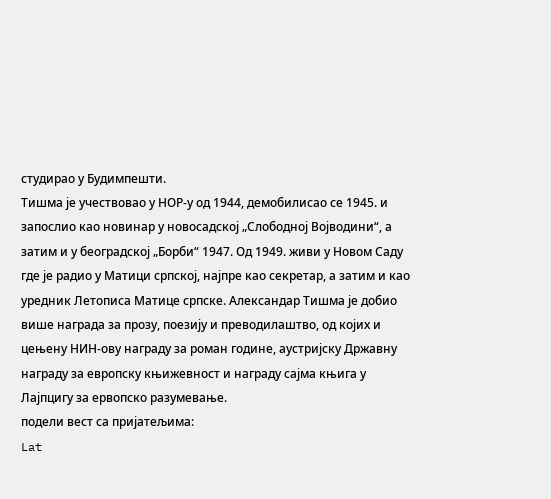студирао у Будимпешти.
Тишма је учествовао у НОР-у од 1944, демобилисао се 1945. и запослио као новинар у новосадској „Слободној Војводини“, а затим и у београдској „Борби“ 1947. Од 1949. живи у Новом Саду где је радио у Матици српској, најпре као секретар, а затим и као уредник Летописа Матице српске. Александар Тишма је добио више награда за прозу, поезију и преводилаштво, од којих и цењену НИН-ову награду за роман године, аустријску Државну награду за европску књижевност и награду сајма књига у Лајпцигу за ервопско разумевање.
подели вест са пријатељима:
Lat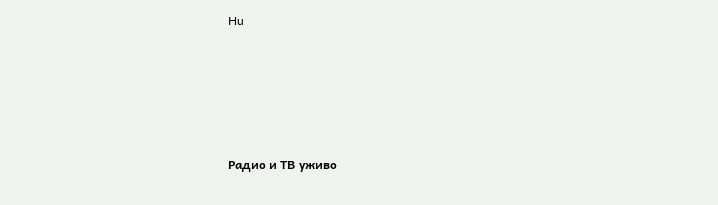Hu





Радио и ТВ уживо